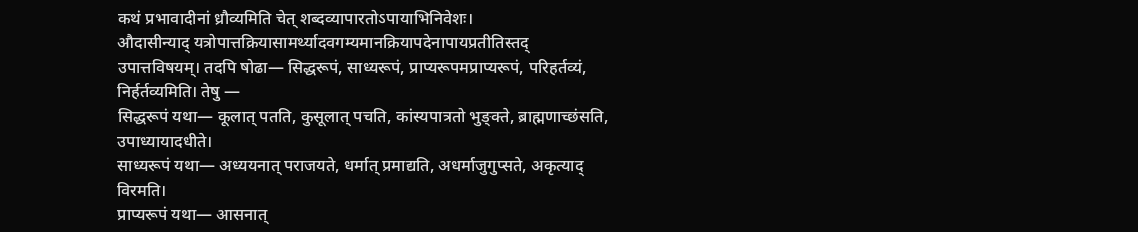कथं प्रभावादीनां ध्रौव्यमिति चेत् शब्दव्यापारतोऽपायाभिनिवेशः।
औदासीन्याद् यत्रोपात्तक्रियासामर्थ्यादवगम्यमानक्रियापदेनापायप्रतीतिस्तद् उपात्तविषयम्। तदपि षोढा— सिद्धरूपं, साध्यरूपं, प्राप्यरूपमप्राप्यरूपं, परिहर्तव्यं, निर्हर्तव्यमिति। तेषु —
सिद्धरूपं यथा— कूलात् पतति, कुसूलात् पचति, कांस्यपात्रतो भुङ्क्ते, ब्राह्मणाच्छंसति, उपाध्यायादधीते।
साध्यरूपं यथा— अध्ययनात् पराजयते, धर्मात् प्रमाद्यति, अधर्माजुगुप्सते, अकृत्याद् विरमति।
प्राप्यरूपं यथा— आसनात्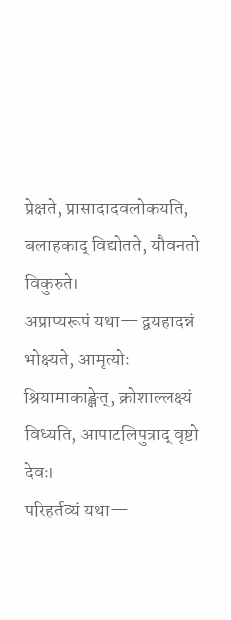प्रेक्षते, प्रासादादवलोकयति, बलाहकाद् विद्योतते, यौवनतो विकुरुते।
अप्राप्यरूपं यथा— द्वयहादन्नं भोक्ष्यते, आमृत्योः श्रियामाकाङ्क्षेत्, क्रोशाल्लक्ष्यं विध्यति, आपाटलिपुत्राद् वृष्टो देवः।
परिहर्तव्यं यथा—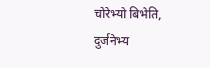चोरेभ्यो बिभेति, दुर्जनेभ्य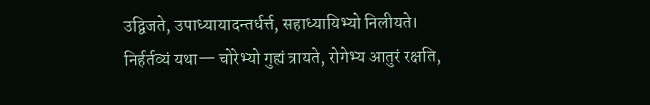उद्विजते, उपाध्यायादन्तर्धर्त्त, सहाध्यायिभ्यो निलीयते।
निर्हर्तव्यं यथा— चोरेभ्यो गुह्यं त्रायते, रोगेभ्य आतुरं रक्षति,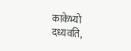काकेभ्यो दध्यवति,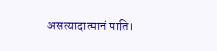असत्यादात्मानं पाति।